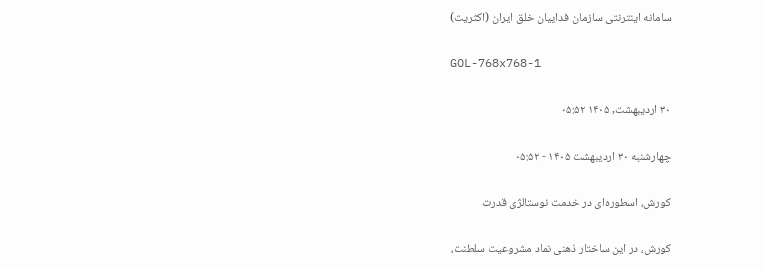سامانه اینترنتی سازمان فداییان خلق ایران (اکثریت)

GOL-768x768-1

۳۰ اردیبهشت, ۱۴۰۵ ۰۵:۵۲

چهارشنبه ۳۰ اردیبهشت ۱۴۰۵ - ۰۵:۵۲

کورش، اسطوره‌ای در خدمت نوستالژی قدرت

کورش، در این ساختار ذهنی نماد مشروعیت‌ سلطنت،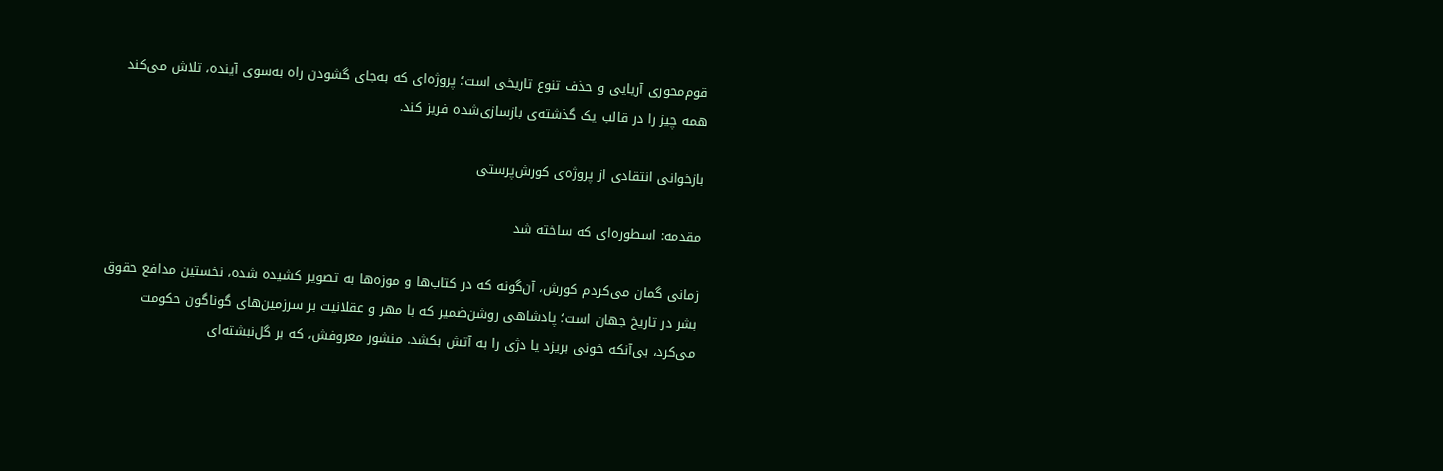قوم‌محوری آریایی و حذف تنوع تاریخی است؛ پروژه‌ای که به‌جای گشودن راه به‌سوی آینده، تلاش می‌کند همه چیز را در قالب یک گذشته‌ی بازسازی‌شده فریز کند.

بازخوانی انتقادی از پروژه‌ی کورش‌پرستی

مقدمه: اسطوره‌ای که ساخته شد

زمانی گمان می‌کردم کورش، آن‌گونه که در کتاب‌ها و موزه‌ها به تصویر کشیده شده، نخستین مدافع حقوق بشر در تاریخ جهان است؛ پادشاهی روشن‌ضمیر که با مهر و عقلانیت بر سرزمین‌های گوناگون حکومت می‌کرد، بی‌آنکه خونی بریزد یا دژی را به آتش بکشد. منشور معروفش، که بر گل‌نبشته‌ای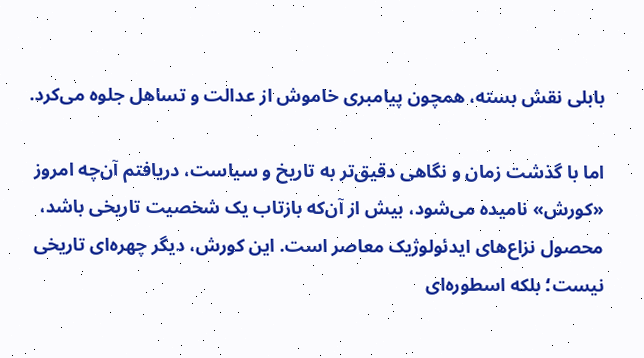بابلی نقش بسته، همچون پیامبری خاموش از عدالت و تساهل جلوه می‌کرد.

اما با گذشت زمان و نگاهی دقیق‌تر به تاریخ و سیاست، دریافتم آن‌چه امروز «کورش» نامیده می‌شود، بیش از آن‌که بازتاب یک شخصیت تاریخی باشد، محصول نزاع‌های ایدئولوژیک معاصر است. این کورش، دیگر چهره‌ای تاریخی نیست؛ بلکه اسطوره‌ای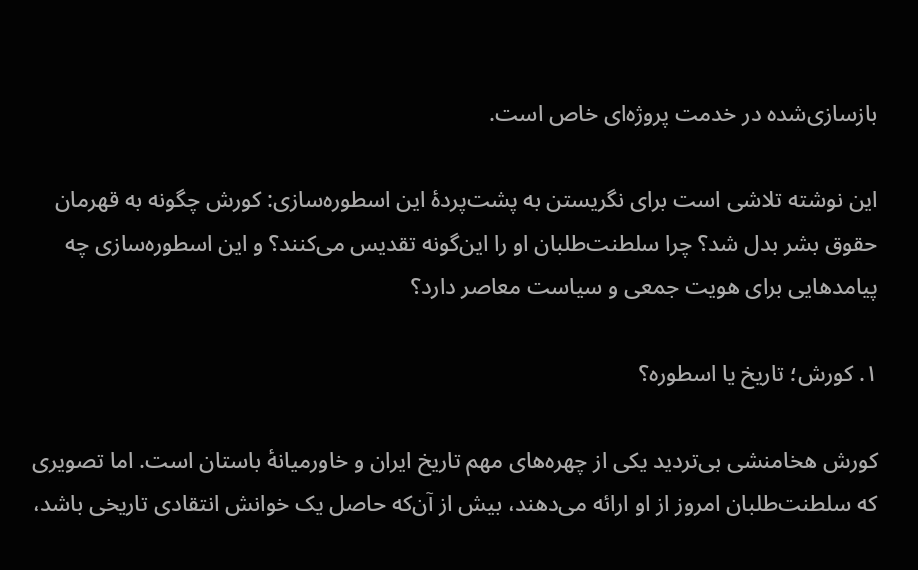بازسازی‌شده در خدمت پروژه‌ای خاص است.

این نوشته تلاشی است برای نگریستن به پشت‌پردهٔ این اسطوره‌سازی: کورش چگونه به قهرمان حقوق بشر بدل شد؟ چرا سلطنت‌طلبان او را این‌گونه تقدیس می‌کنند؟ و این اسطوره‌سازی چه پیامدهایی برای هویت جمعی و سیاست معاصر دارد؟

۱. کورش؛ تاریخ یا اسطوره؟

کورش هخامنشی بی‌تردید یکی از چهره‌های مهم تاریخ ایران و خاورمیانهٔ باستان است. اما تصویری که سلطنت‌طلبان امروز از او ارائه می‌دهند، بیش از آن‌که حاصل یک خوانش انتقادی تاریخی باشد،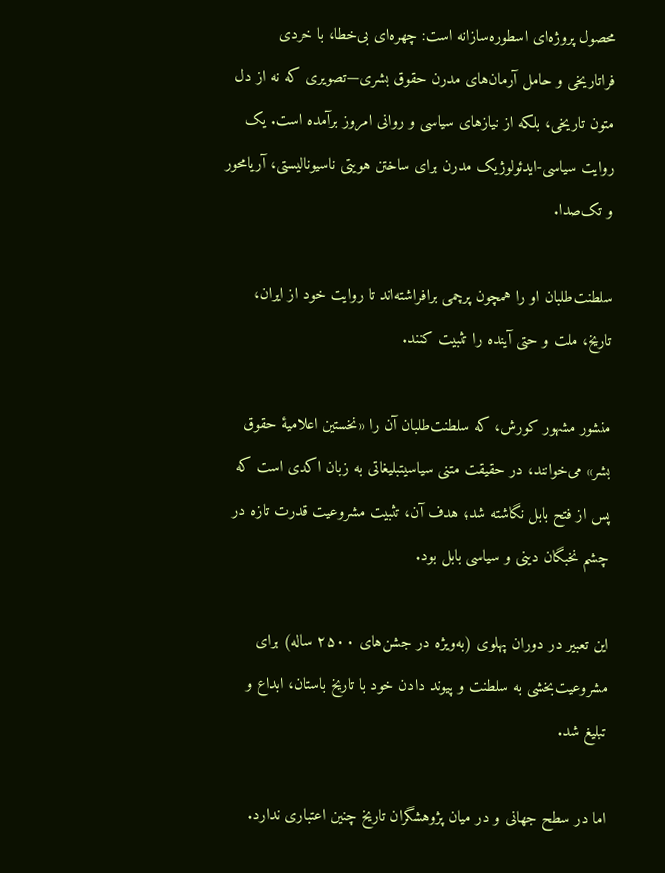محصول پروژه‌ای اسطوره‌سازانه است: چهره‌ای بی‌خطا، با خردی فراتاریخی و حامل آرمان‌های مدرن حقوق بشری—تصویری که نه از دل متون تاریخی، بلکه از نیازهای سیاسی و روانی امروز برآمده است. یک روایت سیاسی-ایدئولوژیک مدرن برای ساختن هویتی ناسیونالیستی، آریامحور و تک‌صدا.

سلطنت‌طلبان او را همچون پرچمی برافراشته‌اند تا روایت خود از ایران، تاریخ، ملت و حتی آینده را تثبیت کنند.

منشور مشهور کورش، که سلطنت‌طلبان آن را «نخستین اعلامیهٔ حقوق بشر» می‌خوانند، در حقیقت متنی سیاسیتبلیغاتی به زبان اکدی است که پس از فتح بابل نگاشته شد؛ هدف آن، تثبیت مشروعیت قدرت تازه در چشم نخبگان دینی و سیاسی بابل بود.

این تعبیر در دوران پهلوی (به‌ویژه در جشن‌های ۲۵۰۰ ساله) برای مشروعیت‌بخشی به سلطنت و پیوند دادن خود با تاریخ باستان، ابداع و تبلیغ شد.

اما در سطح جهانی و در میان پژوهشگران تاریخ چنین اعتباری ندارد.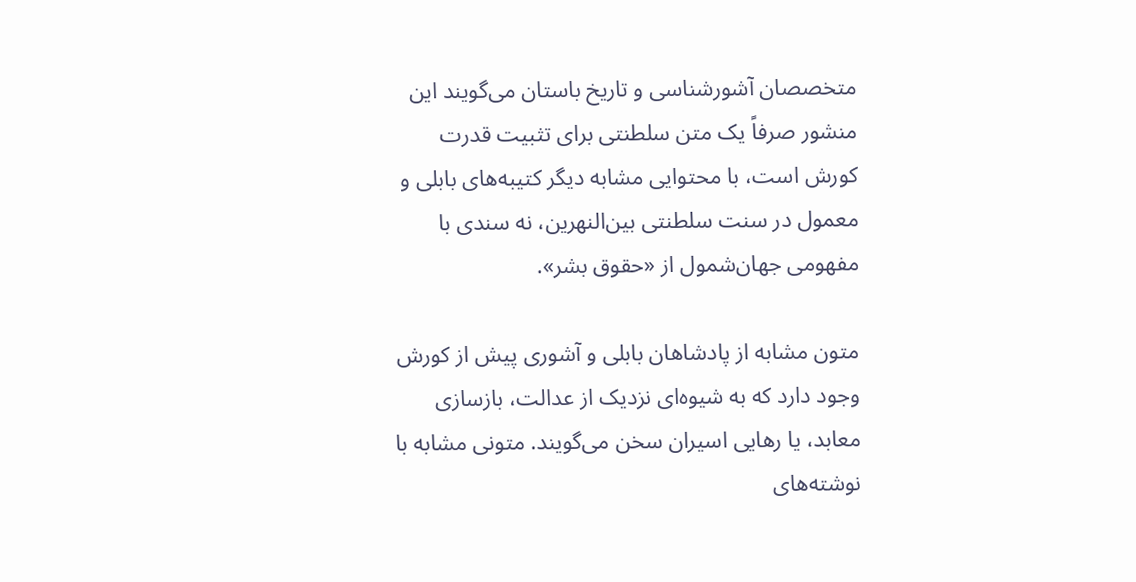متخصصان آشورشناسی و تاریخ باستان می‌گویند این منشور صرفاً یک متن سلطنتی برای تثبیت قدرت کورش است، با محتوایی مشابه دیگر کتیبه‌های بابلی و معمول در سنت سلطنتی بین‌النهرین، نه سندی با مفهومی جهان‌شمول از «حقوق بشر».

متون مشابه از پادشاهان بابلی و آشوری پیش از کورش وجود دارد که به شیوه‌ای نزدیک از عدالت، بازسازی معابد، یا رهایی اسیران سخن می‌گویند. متونی مشابه با نوشته‌های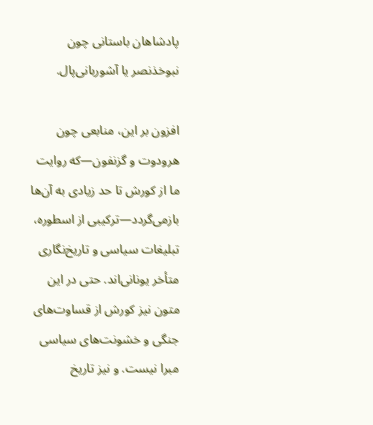پادشاهان باستانی چون نبوخذنصر یا آشوربانی‌پال.

افزون بر این، منابعی چون هرودوت و گزنفون—که روایت ما از کورش تا حد زیادی به آن‌ها بازمی‌گردد—ترکیبی از اسطوره، تبلیغات سیاسی و تاریخ‌نگاری متأخر یونانی‌اند. حتی در این متون نیز کورش از قساوت‌های جنگی و خشونت‌های سیاسی مبرا نیست. و نیز تاریخ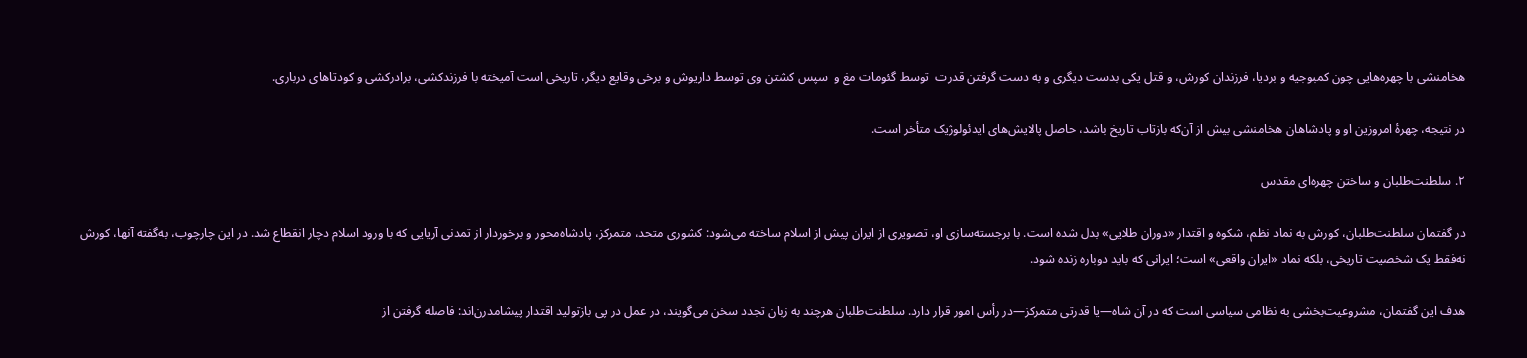هخامنشی با چهره‌هایی چون کمبوجیه و بردیا، فرزندان کورش، و قتل یکی بدست دیگری و به دست گرفتن قدرت  توسط گئومات مغ و  سپس کشتن وی توسط داریوش و برخی وقایع دیگر، تاریخی است آمیخته با فرزندکشی، برادرکشی و کودتاهای درباری.

در نتیجه، چهرهٔ امروزین او و پادشاهان هخامنشی بیش از آن‌که بازتاب تاریخ باشد، حاصل پالایش‌های ایدئولوژیک متأخر است.

۲. سلطنت‌طلبان و ساختن چهره‌ای مقدس

در گفتمان سلطنت‌طلبان، کورش به نماد نظم، شکوه و اقتدار «دوران طلایی» بدل شده است. با برجسته‌سازی او، تصویری از ایران پیش از اسلام ساخته می‌شود: کشوری متحد، متمرکز، پادشاه‌محور و برخوردار از تمدنی آریایی که با ورود اسلام دچار انقطاع شد. در این چارچوب، به‌گفته آنها، کورش نه‌فقط یک شخصیت تاریخی، بلکه نماد «ایران واقعی» است؛ ایرانی که باید دوباره زنده شود.

هدف این گفتمان، مشروعیت‌بخشی به نظامی سیاسی است که در آن شاه—یا قدرتی متمرکز—در رأس امور قرار دارد. سلطنت‌طلبان هرچند به زبان تجدد سخن می‌گویند، در عمل در پی بازتولید اقتدار پیشامدرن‌اند: فاصله گرفتن از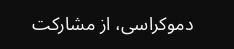دموکراسی، از مشارکت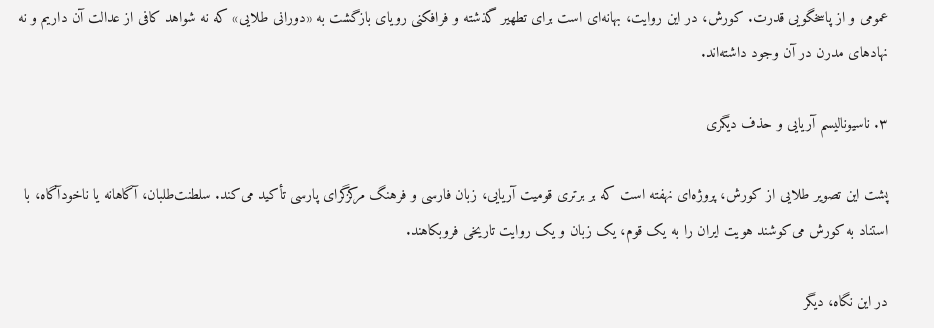عمومی و از پاسخگویی قدرت. کورش، در این روایت، بهانه‌ای است برای تطهیر گذشته و فرافکنی رویای بازگشت به «دورانی طلایی» که نه شواهد کافی از عدالت آن داریم و نه نهادهای مدرن در آن وجود داشته‌اند.

۳. ناسیونالیسم آریایی و حذف دیگری

پشت این تصویر طلایی از کورش، پروژه‌ای نهفته است که بر برتری قومیت آریایی، زبان فارسی و فرهنگ مرکزگرای پارسی تأکید می‌کند. سلطنت‌طلبان، آگاهانه یا ناخودآگاه، با استناد به کورش می‌کوشند هویت ایران را به یک قوم، یک زبان و یک روایت تاریخی فروبکاهند.

در این نگاه، دیگر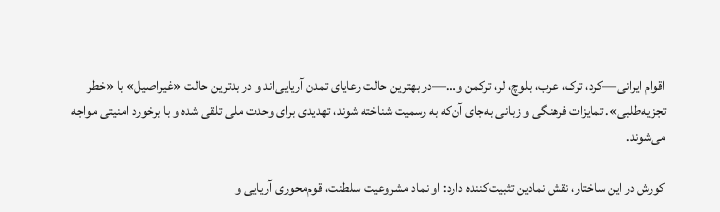اقوام ایرانی—کرد، ترک، عرب، بلوچ، لر، ترکمن و…—در بهترین حالت رعایای تمدن آریایی‌اند و در بدترین حالت «غیراصیل» با «خطر تجزیه‌طلبی». تمایزات فرهنگی و زبانی به‌جای آن‌که به رسمیت شناخته شوند، تهدیدی برای وحدت ملی تلقی شده و با برخورد امنیتی مواجه می‌شوند.

کورش در این ساختار، نقش نمادین تثبیت‌کننده دارد: او نماد مشروعیت‌ سلطنت، قوم‌محوری آریایی و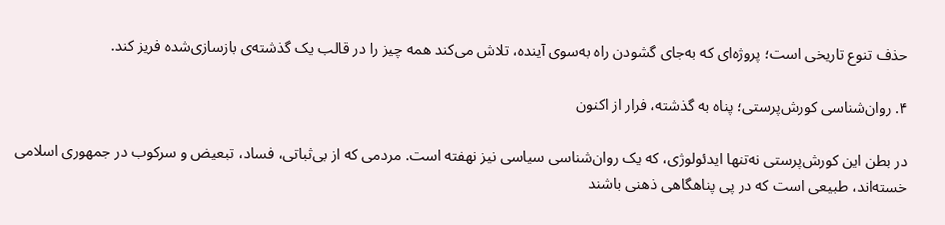حذف تنوع تاریخی است؛ پروژه‌ای که به‌جای گشودن راه به‌سوی آینده، تلاش می‌کند همه چیز را در قالب یک گذشته‌ی بازسازی‌شده فریز کند.

۴. روان‌شناسی کورش‌پرستی؛ پناه به گذشته، فرار از اکنون

در بطن این کورش‌پرستی نه‌تنها ایدئولوژی، که یک روان‌شناسی سیاسی نیز نهفته است. مردمی که از بی‌ثباتی، فساد، تبعیض و سرکوب در جمهوری اسلامی خسته‌اند، طبیعی است که در پی پناهگاهی ذهنی باشند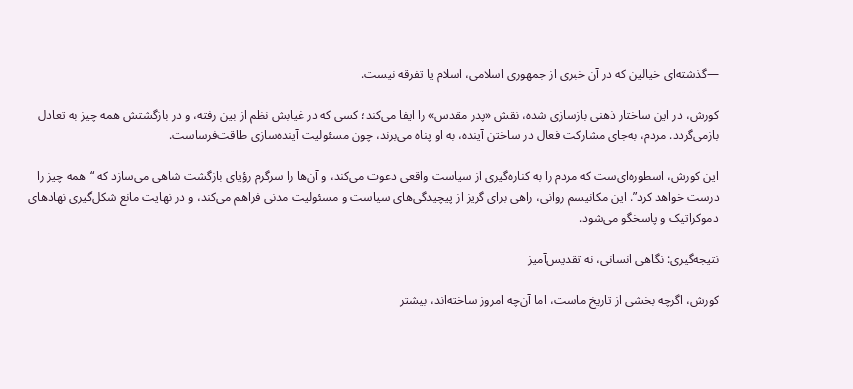—گذشته‌ای خیالین که در آن خبری از جمهوری اسلامی، اسلام یا تفرقه نیست.

کورش، در این ساختار ذهنی بازسازی شده، نقش «پدر مقدس» را ایفا می‌کند؛ کسی که در غیابش نظم از بین رفته، و در بازگشتش همه چیز به تعادل بازمی‌گردد. مردم، به‌جای مشارکت فعال در ساختن آینده، به او پناه می‌برند، چون مسئولیت آینده‌سازی طاقت‌فرساست.

این کورش، اسطوره‌ای‌ست که مردم را به کناره‌گیری از سیاست واقعی دعوت می‌کند، و آن‌ها را سرگرم رؤیای بازگشت شاهی می‌سازد که “همه چیز را درست خواهد کرد”. این مکانیسم روانی، راهی برای گریز از پیچیدگی‌های سیاست و مسئولیت مدنی فراهم می‌کند، و در نهایت مانع شکل‌گیری نهادهای دموکراتیک و پاسخگو می‌شود.

نتیجه‌گیری: نگاهی انسانی، نه تقدیس‌آمیز

کورش، اگرچه بخشی از تاریخ ماست، اما آن‌چه امروز ساخته‌اند، بیشتر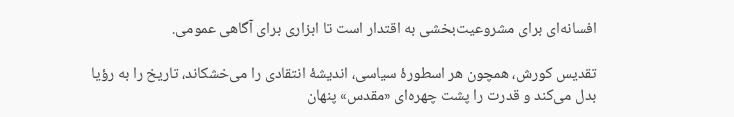افسانه‌ای برای مشروعیت‌بخشی به اقتدار است تا ابزاری برای آگاهی عمومی.

تقدیس کورش، همچون هر اسطورهٔ سیاسی، اندیشهٔ انتقادی را می‌خشکاند، تاریخ را به رؤیا بدل می‌کند و قدرت را پشت چهره‌ای «مقدس» پنهان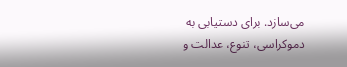می‌سازد. برای دستیابی به دموکراسی، تنوع، عدالت و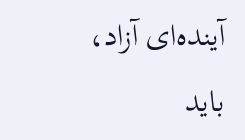آینده‌ای آزاد، باید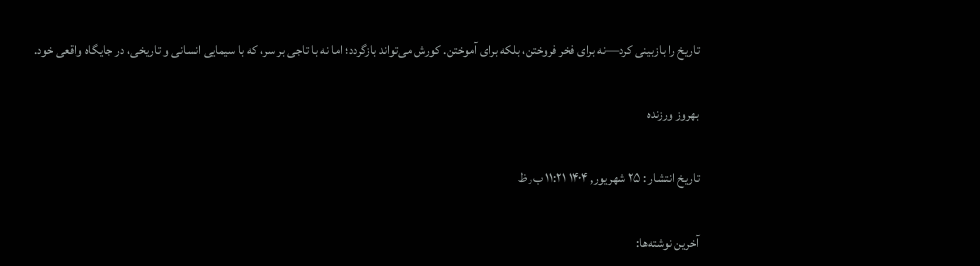تاریخ را بازبینی کرد—نه برای فخر فروختن، بلکه برای آموختن. کورش می‌تواند بازگردد؛ اما نه با تاجی بر سر، که با سیمایی انسانی و تاریخی، در جایگاه واقعی خود.

بهروز ورزنده

تاریخ انتشار : ۲۵ شهریور, ۱۴۰۴ ۱۱:۲۱ ب٫ظ

آخرین نوشته‌ها: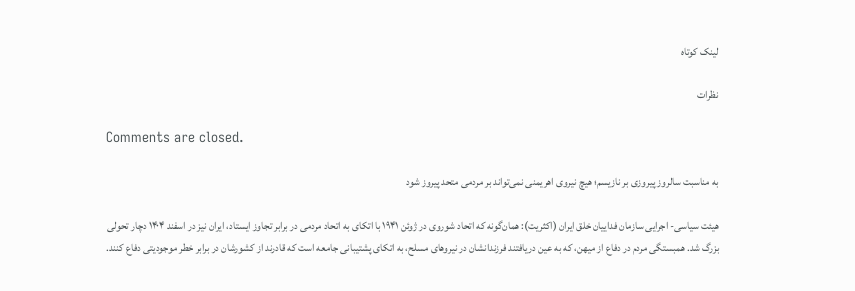لینک کوتاه

نظرات

Comments are closed.

به مناسبت سالروز پیروزی بر نازیسم؛ هیچ نیروی اهریمنی نمی‌تواند بر مردمی متحد پیروز شود

هیئت سیاسی- اجرایی سازمان فداییان خلق ایران (اکثریت): همان‌گونه که اتحاد شوروی در ژوئن ۱۹۴۱ با اتکای به اتحاد مردمی در برابر تجاوز ایستاد، ایران نیز در اسفند ۱۴۰۴ دچار تحولی بزرگ شد. همبستگی مردم در دفاع از میهن، که به عین دریافتند فرزندانشان در نیروهای مسلح، به اتکای پشتیبانی جامعه است که قادرند از کشورشان در برابر خطر موجودیتی دفاع کنند.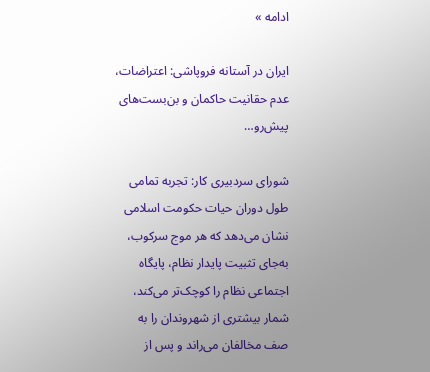ادامه »

ایران در آستانه فروپاشی: اعتراضات، عدم حقانیت حاکمان و بن‌بست‌های پیش‌رو…

شورای سردبیری کار: تجربه تمامی طول دوران حیات حکومت اسلامی نشان می‌دهد که هر موج سرکوب، به‌جای تثبیت پایدار نظام، پایگاه اجتماعی نظام را کوچک‌تر می‌کند، شمار بیشتری از شهروندان را به صف مخالفان می‌راند و پس از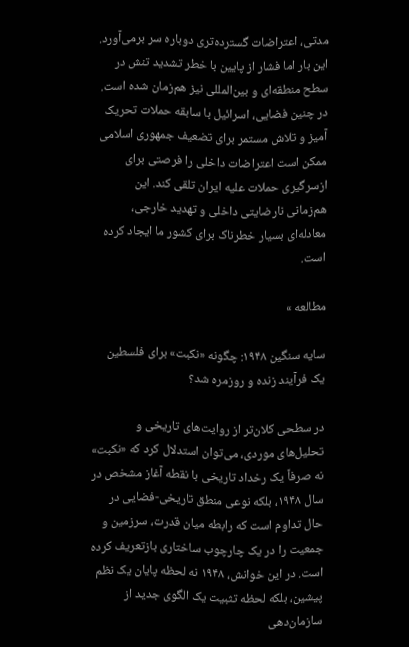مدتی، اعتراضات گسترده‌تری دوباره سر برمی‌آورد. این بار اما فشار از پایین با خطر تشدید تنش در سطح منطقه‌ای و بین‌المللی نیز هم‌زمان شده است. در چنین فضایی، اسرائیل با سابقه حملات تحریک آمیز و تلاش مستمر برای تضعیف جمهوری اسلامی ممکن است اعتراضات داخلی را فرصتی برای ازسرگیری حملات علیه ایران تلقی کند. این هم‌زمانی نارضایتی داخلی و تهدید خارجی، معادله‌ای بسیار خطرناک برای کشور ما ایجاد کرده است.

مطالعه »

سایه سنگین ۱۹۴۸: چگونه «نکبت» برای فلسطین یک فرآیند زنده و روزمره شد؟

در سطحی کلان‌تر از روایت‌های تاریخی و تحلیل‌های موردی، می‌توان استدلال کرد که «نکبت» نه صرفاً یک رخداد تاریخی با نقطه آغاز مشخص در سال ۱۹۴۸، بلکه نوعی منطق تاریخی-فضایی در حال تداوم است که رابطه میان قدرت، سرزمین و جمعیت را در یک چارچوب ساختاری بازتعریف کرده است. در این خوانش، ۱۹۴۸ نه لحظه پایان یک نظم پیشین، بلکه لحظه تثبیت یک الگوی جدید از سازمان‌دهی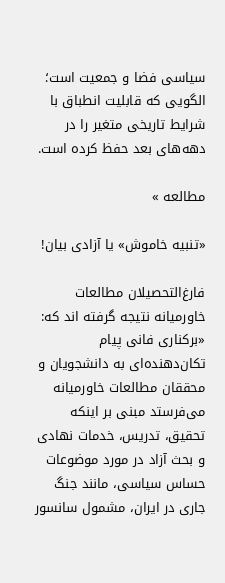سیاسی فضا و جمعیت است؛ الگویی که قابلیت انطباق با شرایط تاریخی متغیر را در دهه‌های بعد حفظ کرده است.

مطالعه »

«تنبیه خاموش» یا آزادی بیان!

فارغ‌التحصیلان مطالعات خاورمیانه نتیجه گرفته اند که: «برکناری فانی پیام تکان‌دهنده‌ای به دانشجویان و محققان مطالعات خاورمیانه می‌فرستد مبنی بر اینکه تحقیق، تدریس، خدمات نهادی و بحث آزاد در مورد موضوعات حساس سیاسی، مانند جنگ جاری در ایران، مشمول سانسور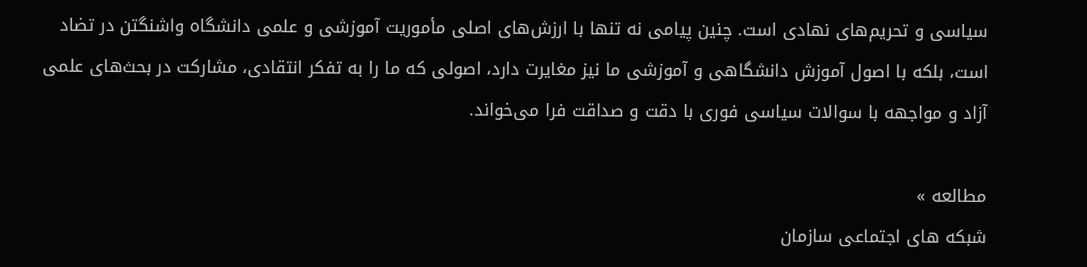سیاسی و تحریم‌های نهادی است. چنین پیامی نه تنها با ارزش‌های اصلی مأموریت آموزشی و علمی دانشگاه واشنگتن در تضاد است، بلکه با اصول آموزش دانشگاهی و آموزشی ما نیز مغایرت دارد، اصولی که ما را به تفکر انتقادی، مشارکت در بحث‌های علمی آزاد و مواجهه با سوالات سیاسی فوری با دقت و صداقت فرا می‌خواند.

مطالعه »
شبکه های اجتماعی سازمان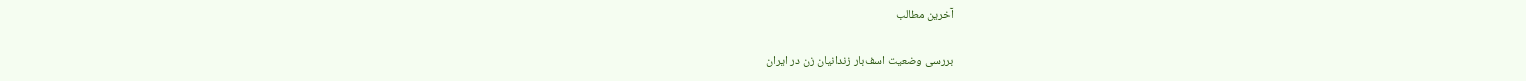آخرین مطالب

بررسی وضعیت اسف‌بار زندانیان زن در ایران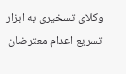وکلای تسخیری به ابزار تسریع اعدام معترضان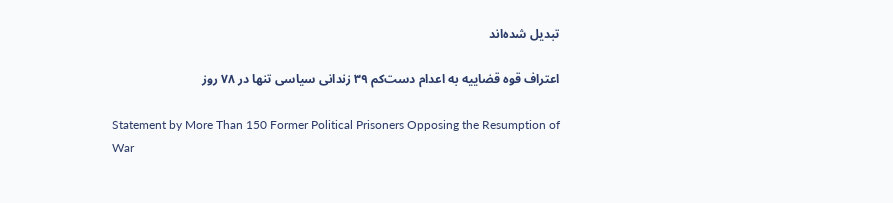تبدیل شده‌اند

اعتراف قوه قضاییه به اعدام دست‌کم ۳۹ زندانی سیاسی تنها در ۷۸ روز

Statement by More Than 150 Former Political Prisoners Opposing the Resumption of War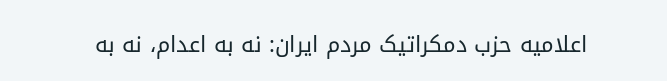اعلامیه حزب دمکراتیک مردم ایران: نه به اعدام، نه به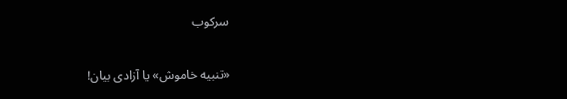سرکوب

«تنبیه خاموش» یا آزادی بیان!